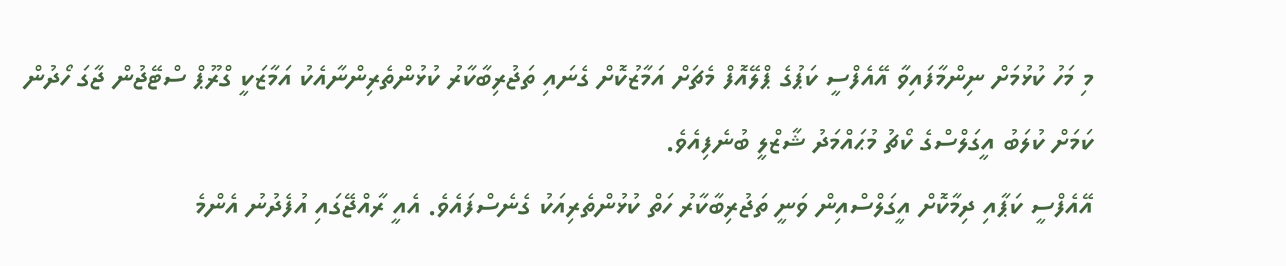މި މަހު ކުޅުމަށް ނިންމާފައިވާ އޭއެފްސީ ކަޕުގެ ޕްލޭއޮފް މެޗަށް އަމާޒުކޮށް ގެނައި ތަޖުރިބާކާރު ކުޅުންތެރިންނާއެކު އަމާޒަކީ ގްރޫޕް ސްޓޭޖުން ޖާގަ ހޯދުން ކަމަށް ކުލަބު އީގަލްސްގެ ކޯޗު މުޙައްމަދު ޝާޒްލީ ބުނެފިއެވެ.
އޭއެފްސީ ކަޕާއި ދިމާކޮށް އީގަލްސްއިން ވަނީ ތަޖުރިބާކާރު ހަތް ކުޅުންތެރިއަކު ގެނެސްފައެވެ. އެއީ ރާއްޖޭގައި އުފެދުނު އެންމެ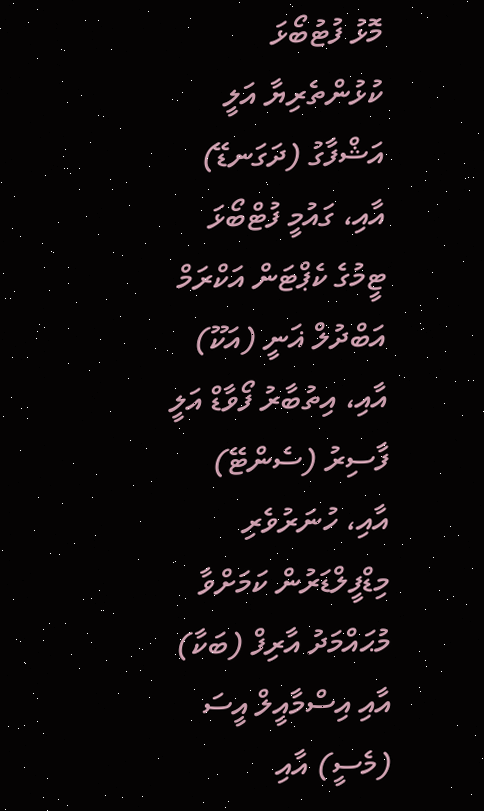މޮޅު ފުޓުބޯޅަ ކުޅުންތެރިޔާ އަލީ އަޝްފާގު (ދަގަނޑޭ) އާއި، ގައުމީ ފުޓްބޯޅަ ޓީމުގެ ކެޕްޓަން އަކްރަމް އަބްދުލް ޣަނީ (އަކޫ) އާއި، އިތުބާރު ފޯވާޑް އަލީ ފާސިރު (ސެންޓޭ) އާއި، ހުނަރުވެރި މިޑްފީލްޑަރުން ކަމަށްވާ މުޙައްމަދު އާރިފް (ބަކާ) އާއި އިސްމާއީލް އީސަ (މެސީ) އާއި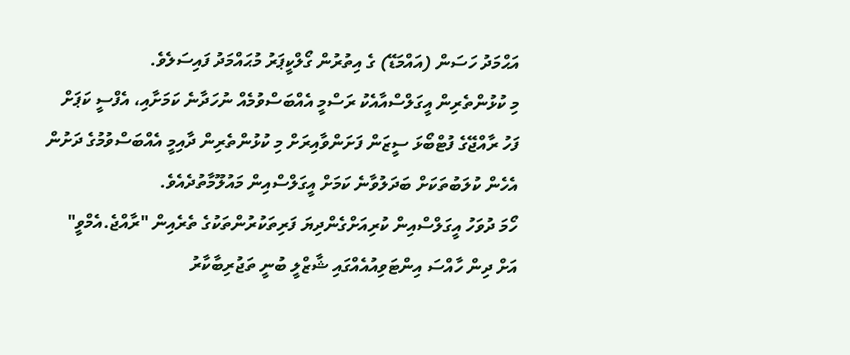އަޙްމަދު ހަސަން (އައްމަޑޭ) ގެ އިތުރުން ގޯލްކީޕަރު މުޙައްމަދު ފައިސަލެވެ.
މި ކުޅުންތެރިން އީގަލްސްއާއެކު ރަސްމީ އެއްބަސްވުމެއް ނުހަދާނެ ކަމަށާއި، އެފްސީ ކަޕަށް ފަހު ރާއްޖޭގެ ފުޓްބޯޅަ ސީޒަން ފަށަންވާއިރަށް މި ކުޅުންތެރިން ދާއިމީ އެއްބަސްވުމުގެ ދަށުން އެހެން ކުލަބުތަކަށް ބަދަލުވާނެ ކަމަށް އީގަލްސްއިން މައުލޫމާތުދެއެވެ.
ހޯމަ ދުވަހު އީގަލްސްއިން ކުރިއަށްގެންދިޔަ ފަރިތަކުރުންތަކުގެ ތެރެއިން "ރާއްޖެ.އެމްވީ" އަށް ދިން ހާއްސަ އިންޓަވިއުއެއްގައި ޝާޒްލީ ބުނީ ތަޖުރިބާކާރު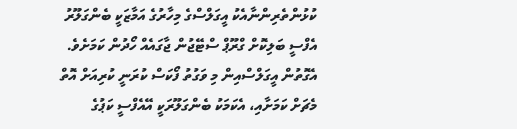ކުޅުންތެރިންނާއެކު އީގަލްސްގެ މިހާރުގެ އަމާޒަކީ ބެންގަލޫރު އެފްސީ ބަލިކޮށް ގްރޫޕް ސްޓޭޖުން ޖާގައެއް ހޯދުން ކަމަށެވެ. އެގޮތުން އީގަލްސްއިން މި ވަގުތު ފޯކަސް ކުރަނީ ކުރިއަށް އޮތް މެޗަށް ކަމަށާއި، އެކަމަކު ބެންގަލޫރަކީ އޭއެފްސީ ކަޕުގެ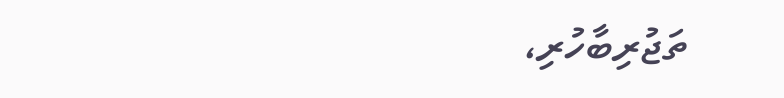ތަޖުރިބާހުރި،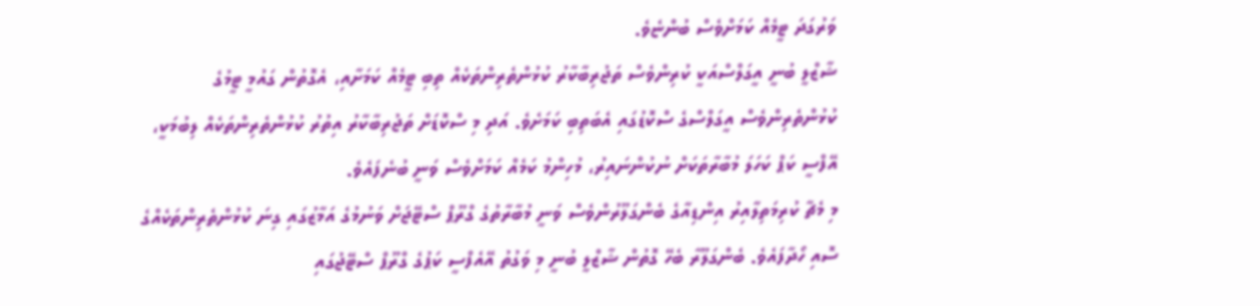ވަރުގަދަ ޓީމެއް ކަމަށްވެސް ބުންޏެވެ.
ޝާޒްލީ ބުނީ އީގަލްސްއަކީ ކުރިންވެސް ތަޖުރިބާކާރު ކުޅުންތެރިންތަކެއް ތިބި ޓީމެއް ކަމަށާއި، އެގޮތުން ގައުމީ ޓީމުގެ ކުޅުންތެރިންވެސް އީގަލްސްގެ ސްކޮޑުގައި އެބަތިބި ކަމަށެވެ. އަދި މި ސްކޮޑަށް ތަޖުރިބާކާރު އިތުރު ކުޅުންތެރިންތަކެއް ލިބުމަކީ، އޭފްސީ ކަޕް ކަހަލަ މުބާރާތަކަށް ނުކުންނައިރު، މުހިންމު ކަމެއް ކަމަށްވެސް ވަނީ ބުނެފައެވެ.
މި މެޗާ ކުރިމަތިލާއިރު އިންޑިއާގެ ބެންގަލޫރުންވެސް ވަނީ މުބާރާތުގެ ގްރޫޕް ސްޓޭޖަށް ވަނުމުގެ އަމާޒުގައި ގިނަ ކުޅުންތެރިންތަކެއްގެ ސޮއި ހޯދާފައެވެ. ބެންގަލޫރާ ބެހޭ ގޮތުން ޝާޒްލީ ބުނީ މި ވަގުތު އޭއެފްސީ ކަޕުގެ ގްރޫޕް ސްޓޭޖުގައި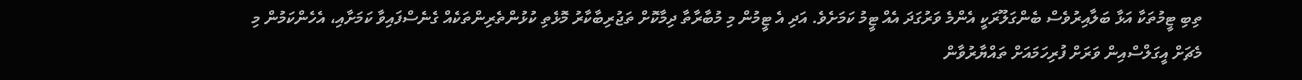ތިބި ޓީމުތަކާ އަޅާ ބަލާއިރުވެސް ބެންގަލޫރަކީ އެންމެ ވަރުގަދަ އެއް ޓީމު ކަމަށެވެ. އަދި އެ ޓީމުން މި މުބާރާތާ ދިމާކޮށް ތަޖުރިބާކާރު މޮޅެތި ކުޅުންތެރިންތަކެއް ގެނެސްފައިވާ ކަމަށާއި، އެހެންކަމުން މި މެޗަށް އީގަލްސްއިން ވަރަށް ފުރިހަމައަށް ތައްޔާރުވާން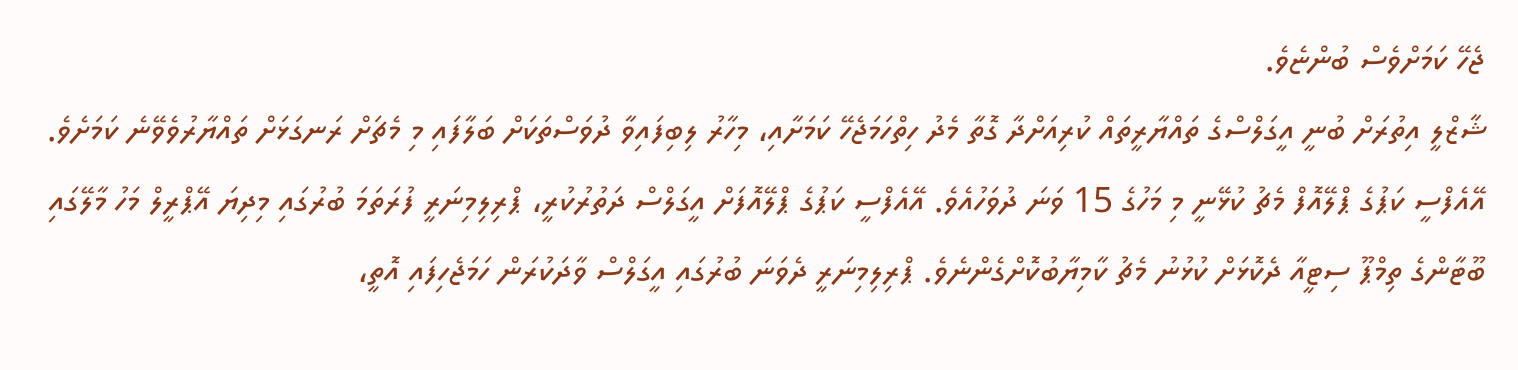ޖެހޭ ކަމަށްވެސް ބުންޏެވެ.
ޝާޒްލީ އިތުރަށް ބުނީ އީގަލްސްގެ ތައްޔާރީތައް ކުރިއަށްދާ ގޮތާ މެދު ހިތްހަމަޖެހޭ ކަމަށާއި، މިހާރު ލިބިފައިވާ ދުވަސްތަކަށް ބަލާފައި މި މެޗަށް ރަނގަޅަށް ތައްޔާރުވެވޭނެ ކަމަށެވެ.
އޭއެފްސީ ކަޕުގެ ޕްލޭއޮފް މެޗު ކުޅޭނީ މި މަހުގެ 15 ވަނަ ދުވަހުއެވެ. އޭއެފްސީ ކަޕުގެ ޕްލޭއޮފަށް އީގަލްސް ދަތުރުކުރީ، ޕްރިލިމިނަރީ ފުރަތަމަ ބުރުގައި މިދިޔަ އޭޕްރީލް މަހު މާލޭގައި ބޫޓާންގެ ތިމްޕޫ ސިޓީއާ ދެކޮޅަށް ކުޅުނު މެޗު ކާމިޔާބުކޮށްގެންނެވެ. ޕްރިލިމިނަރީ ދެވަނަ ބުރުގައި އީގަލްސް ވާދަކުރަން ހަމަޖެހިފައި އޮތީ،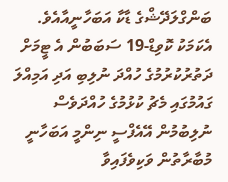ބަންގްލަދޭޝްގެ ޑާކާ އަބަހާނީއާއެވެ. އެކަމަކު ކޮވިޑް-19 ސަބަބުން އެ ޓީމަށް ދަތުރުކުރުމުގެ ހުއްދަ ނުލިބި އަދި އަމިއްލަ ގައުމުގައި މެޗު ކުޅުމުގެ ހުއްދަވެސް ނުލިބުމުން އޭއެފްސީ ނިންމީ އަބަހާނީ މުބާރާތުން ވަކިވެފައިވާ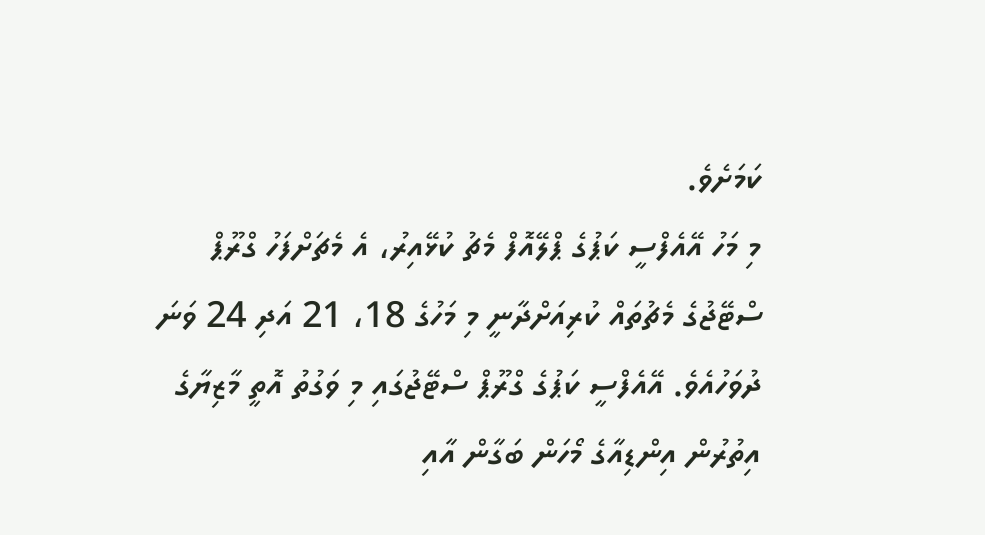ކަމަށެވެ.
މި މަހު އޭއެފްސީ ކަޕުގެ ޕްލޭއޮފް މެޗު ކުޅޭއިރު، އެ މެޗަށްފަހު ގްރޫޕް ސްޓޭޖުގެ މެޗުތައް ކުރިއަށްދާނީ މި މަހުގެ 18، 21 އަދި 24 ވަނަ ދުވަހުއެވެ. އޭއެފްސީ ކަޕުގެ ގްރޫޕް ސްޓޭޖުގައި މި ވަގުތު އޮތީ މާޒިޔާގެ އިތުރުން އިންޑިއާގެ މޯހަން ބަގާން އާއި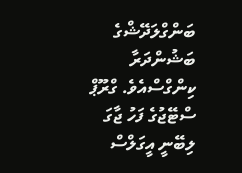ބަންގްލަދޭޝްގެ ބަޝުންދަރާ ކިންގްސްއެވެ. ގްރޫޕް ސްޓޭޖުގެ ފަހު ޖާގަ ލިބޭނީ އީގަލްސް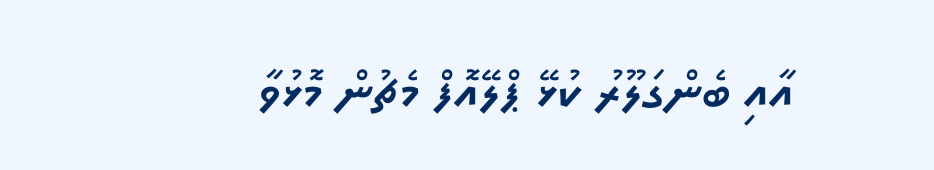އާއި ބެންގަލޫރު ކުޅޭ ޕްލޭއޮފް މެޗުން މޮޅުވާ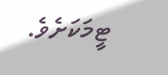ޓީމަކަށެވެ.